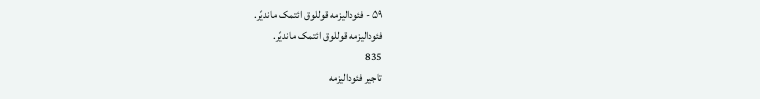۵۹ - فئوداليزمه قوللوق ائتمک مانديًر.
فئوداليزمه قوللوق ائتمک مانديًر.
835
تاجير فئوداليزمه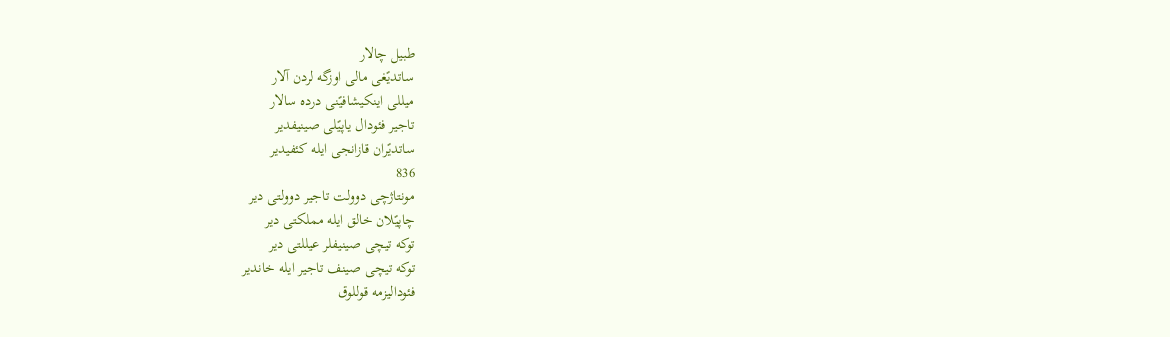طبيل چالار
ساتديًغی مالی اوزگه لردن آلار
ميللی اينکيشافيًنی درده سالار
تاجير فئودال ياپيًلی صينيفدير
ساتديًران قازانجی ايله کئفیدير
836
مونتاژچی دوولت تاجير دوولتی دير
چاپيًلان خالق ايله مملکتی دير
توکه تيچی صينيفلر عيللتی دير
توکه تيچی صينف تاجير ايله خاندير
فئوداليزمه قوللوق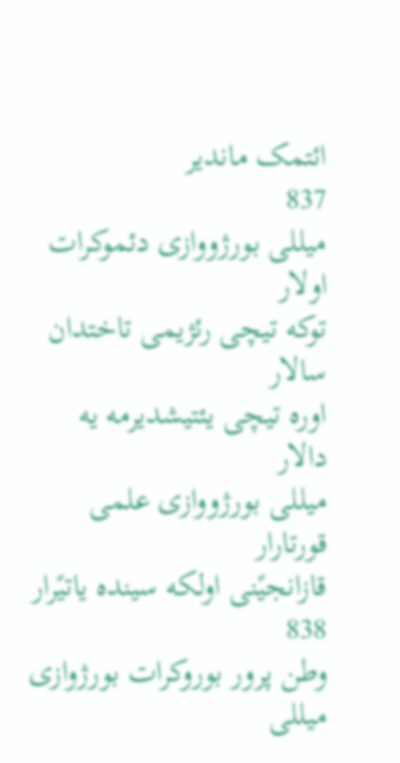ائتمک ماندير
837
ميللی بورژووازی دئموکرات اولار
توکه تيچی رئژيمی تاختدان سالار
اوره تيچی يئتيشديرمه يه دالار
ميللی بورژووازی علمی قورتارار
قازانجيًنی اولکه سينده ياتيًرار
838
وطن پرور بوروکرات بورژوازی
ميللی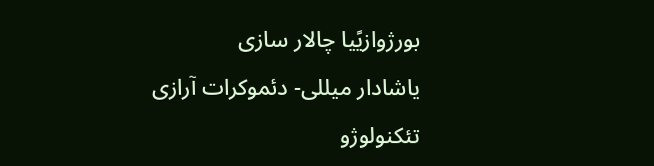بورژوازيًيا چالار سازی
ياشادار ميللی- دئموکرات آرازی
تئکنولوژو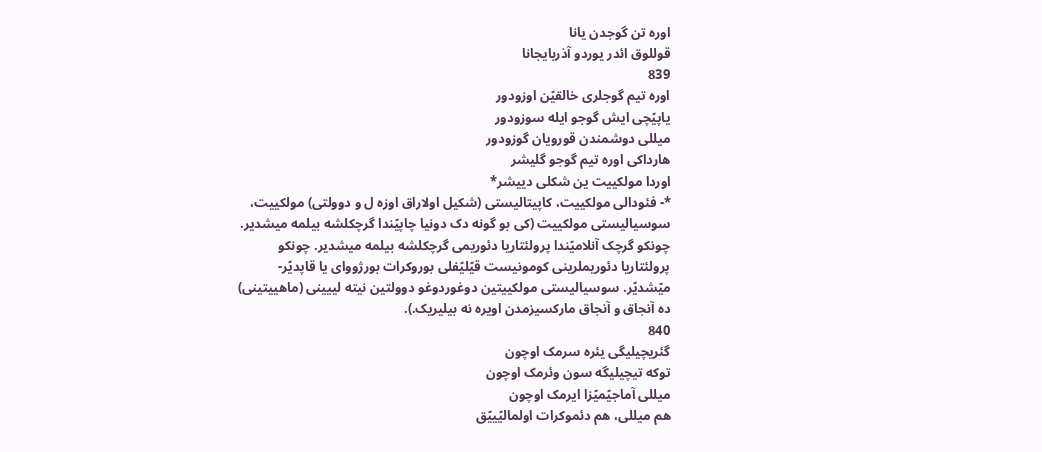اوره تن گوجدن يانا
قوللوق ائدر يوردو آذربايجانا
839
اوره تيم گوجلری خالقيًن اوزودور
ياپيًچی ايش گوجو ايله سوزودور
ميللی دوشمندن قورويان گوزودور
هارداکی اوره تيم گوجو گليشر
اوردا مولکييت ين شکلی دييشر*
*- فئودالی مولکييت، کاپيتاليستی (شکيل اولاراق اوزه ل و دوولتی) مولکييت،
سوسياليستی مولکييت (کی بو گونه دک دونيا چاپيًندا گرچکلشه بيلمه ميشدير.
چونکو گرچک آنلاميًندا پرولئتاريا دئوريمی گرچکلشه بيلمه ميشدير. چونکو
پرولئتاريا دئوريملرينی کومونيست قيًليًفلی بوروکرات بورژووای يا قاپديًر-
ميًشديًر. سوسياليستی مولکييتين دوغوردوغو دوولتين نيته لييينی (ماهييتينی)
ده آنجاق و آنجاق مارکسيزمدن اويره نه بيليريک.).
840
گئريچیليگی يئره سرمک اوچون
توکه تيچیليگه سون وئرمک اوچون
ميللی آماجيًميًزا ايرمک اوچون
هم ميللی، هم دئموکرات اولماليًييًق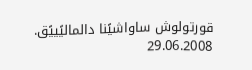قورتولوش ساواشيًنا دالماليًييًق.
29.06.2008